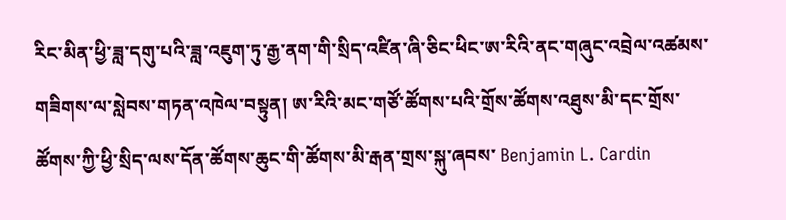རིང་མིན་ཕྱི་ཟླ་དགུ་པའི་ཟླ་འཇུག་ཏུ་རྒྱ་ནག་གི་སྲིད་འཛིན་ཞི་ཅིང་ཕིང་ཨ་རིའི་ནང་གཞུང་འབྲེལ་འཚམས་གཟིགས་ལ་སླེབས་གཏན་འཁེལ་བསྟུན། ཨ་རིའི་མང་གཙོ་ཚོགས་པའི་གྲོས་ཚོགས་འཐུས་མི་དང་གྲོས་ཚོགས་ཀྱི་ཕྱི་སྲིད་ལས་དོན་ཚོགས་ཆུང་གི་ཚོགས་མི་རྒན་གྲས་སྐུ་ཞབས་ Benjamin L. Cardin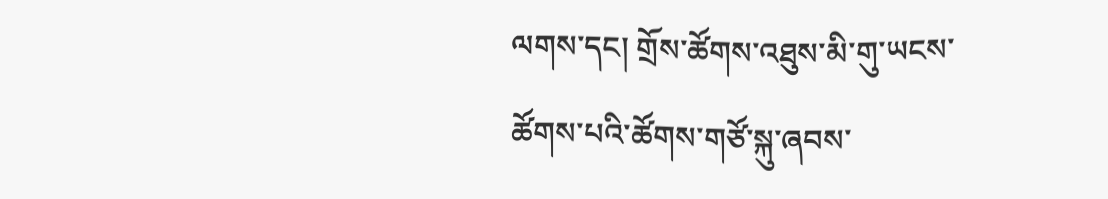ལགས་དང། གྲོས་ཚོགས་འཐུས་མི་གུ་ཡངས་ཚོགས་པའི་ཚོགས་གཙོ་སྐུ་ཞབས་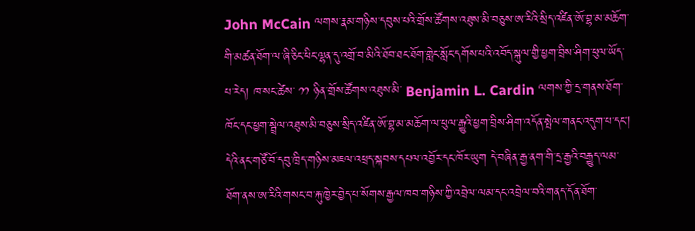John McCain ལགས་རྣམ་གཉིས་དབུས་པའི་གྲོས་ཚོགས་འཐུས་མི་བཅུས་ཨ་རིའི་སྲིད་འཛིན་ཨོ་བྷ་མ་མཆོག་གི་མཚན་ཐོག་ལ་ཞི་ཅིང་ཕིང་ལྷན་དུ་འགྲོ་བ་མིའི་ཐོབ་ཐང་ཐོག་གླེང་སློང་དགོས་པའི་འབོད་སྐུལ་གྱི་ཕྱག་བྲིས་ཤིག་ཕུལ་ཡོད་པ་རེད། ཁ་སང་ཚེས་ ༡༡ ཉིན་གྲོས་ཚོགས་འཐུས་མི་ Benjamin L. Cardin ལགས་ཀྱི་དྲ་གནས་ཐོག་ཁོང་དང་ཕྱག་སྦྲེལ་འཐུས་མི་བཅུས་སྲིད་འཛིན་ཨོ་བྷ་མ་མཆོག་ལ་ཕུལ་རྒྱུའི་ཕྱག་བྲིས་ཤིག་འདོན་སྤེལ་གནང་འདུག་པ་དང། དེའི་ནང་གཙོ་བོ་དབུ་ཁྲིད་གཉིས་མཇལ་འཕྲད་སྐབས་དཔལ་འབྱོར་དང་ཁོར་ཡུག དེ་བཞིན་རྒྱ་ནག་གི་དྲ་རྒྱའི་བརྒྱུད་ལམ་ཐོག་ནས་ཨ་རིའི་གསང་བ་རྐུ་ཁྱེར་བྱེད་པ་སོགས་རྒྱལ་ཁབ་གཉིས་ཀྱི་འབྲེལ་ལམ་དང་འབྲེལ་བའི་གནད་དོན་ཐོག་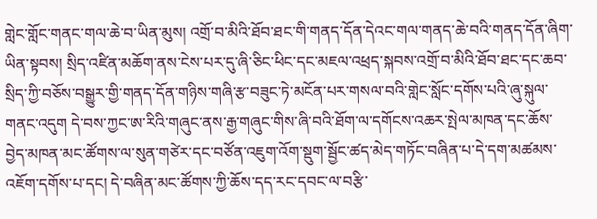གླེང་གློང་གནང་གལ་ཆེ་བ་ཡིན་མུས། འགྲོ་བ་མིའི་ཐོབ་ཐང་གི་གནད་དོན་དེའང་གལ་གནད་ཆེ་བའི་གནད་དོན་ཞིག་ཡིན་སྟབས། སྲིད་འཛིན་མཆོག་ནས་ངེས་པར་དུ་ཞི་ཅིང་ཕིང་དང་མཇལ་འཕྲད་སྐབས་འགྲོ་བ་མིའི་ཐོབ་ཐང་དང་ཆབ་སྲིད་ཀྱི་བཅོས་བསྒྱུར་གྱི་གནད་དོན་གཉིས་གཞི་རྩ་བཟུང་ཏེ་མངོན་པར་གསལ་བའི་གླེང་སློང་དགོས་པའི་ཞུ་སྐུལ་གནང་འདུག དེ་བས་ཀྱང་ཨ་རིའི་གཞུང་ནས་རྒྱ་གཞུང་གིས་ཞི་བའི་ཐོག་ལ་དགོངས་འཆར་སྤེལ་མཁན་དང་ཆོས་བྱེད་མཁན་མང་ཚོགས་ལ་སུན་གཙེར་དང་བཙོན་འཇུག་འོག་སྡུག་སྦྱོང་ཚད་མེད་གཏོང་བཞིན་པ་དེ་དག་མཚམས་འཇོག་དགོས་པ་དང། དེ་བཞིན་མང་ཚོགས་ཀྱི་ཆོས་དད་རང་དབང་ལ་བརྩི་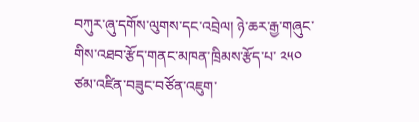བཀུར་ཞུ་དགོས་ལུགས་དང་འབྲེལ། ཉེ་ཆར་རྒྱ་གཞུང་གིས་འཐབ་རྩོད་གནང་མཁན་ཁྲིམས་རྩོད་པ་ ༢༥༠ ཙམ་འཛིན་བཟུང་བཙོན་འཇུག་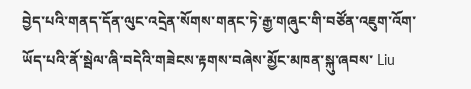བྱེད་པའི་གནད་དོན་ལུང་འདྲེན་སོགས་གནང་ཏེ་རྒྱ་གཞུང་གི་བཙོན་འཇུག་འོག་ཡོད་པའི་ནོ་སྦེལ་ཞི་བདེའི་གཟེངས་རྟགས་བཞེས་མྱོང་མཁན་སྐུ་ཞབས་ Liu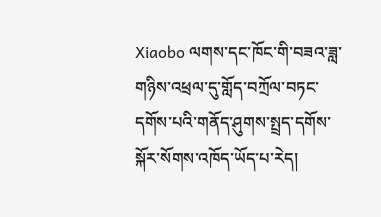Xiaobo ལགས་དང་ཁོང་གི་བཟའ་ཟླ་གཉིས་འཕྲལ་དུ་གློད་བཀྲོལ་བཏང་དགོས་པའི་གནོད་ཤུགས་སྤྲད་དགོས་སྐོར་སོགས་འཁོད་ཡོད་པ་རེད།